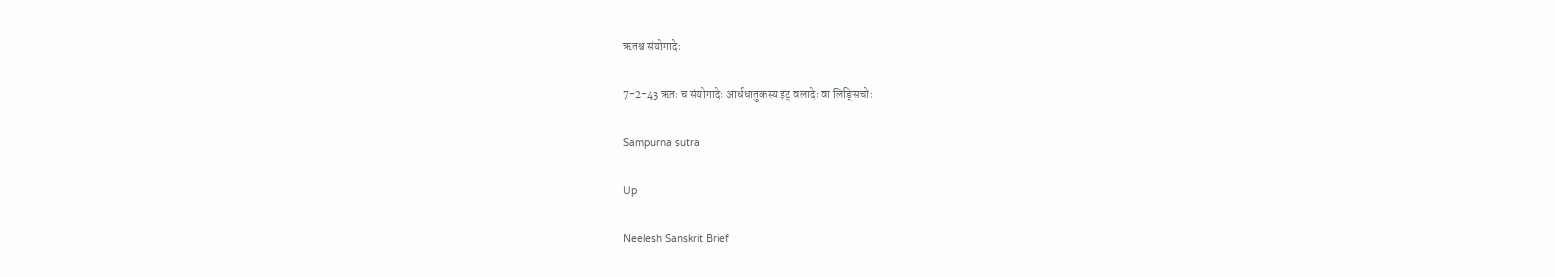ऋतश्च संयोगादेः

7-2-43 ऋतः च संयोगादेः आर्धधातुकस्य इट् वलादेः वा लिङ्सिचोः

Sampurna sutra

Up

Neelesh Sanskrit Brief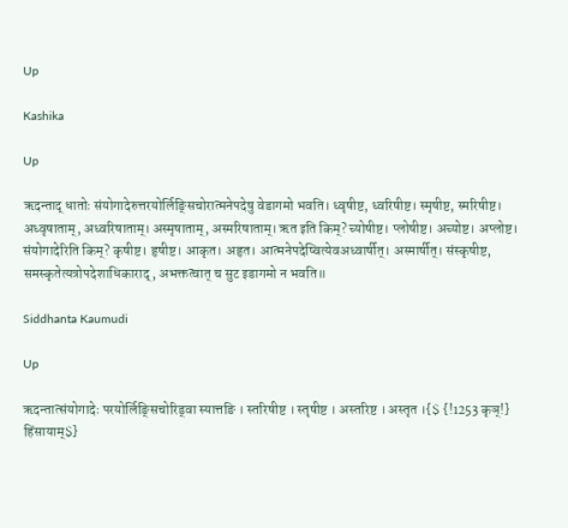Up

Kashika

Up

ऋदन्ताद् धातोः संयोगादेरुत्तरयोर्लिङ्सिचोरात्मनेपदेषु वेडागमो भवति। ध्वृषीष्ट, ध्वरिषीष्ट। स्मृषीष्ट, स्मरिषीष्ट। अध्वृषाताम्, अध्वरिषाताम्। अस्मृषाताम्, अस्मरिषाताम्। ऋत इति किम्? च्योषीष्ट। प्लोषीष्ट। अच्योष्ट। अप्लोष्ट। संयोगादेरिति किम्? कृषीष्ट। हृषीष्ट। आकृत। अहृत। आत्मनेपदेष्वित्येवअध्वार्षीत्। अस्मार्षीत्। संस्कृषीष्ट, समस्कृतेत्यत्रोपदेशाधिकाराद्, अभक्तत्वात् च सुट इडागमो न भवति॥

Siddhanta Kaumudi

Up

ऋदन्तात्संयोगादेः परयोर्लिङ्सिचोरिड्वा स्यात्तङि । स्तरिषीष्ट । स्तृषीष्ट । अस्तरिष्ट । अस्तृत ।{$ {!1253 कृञ्!} हिंसायाम्$}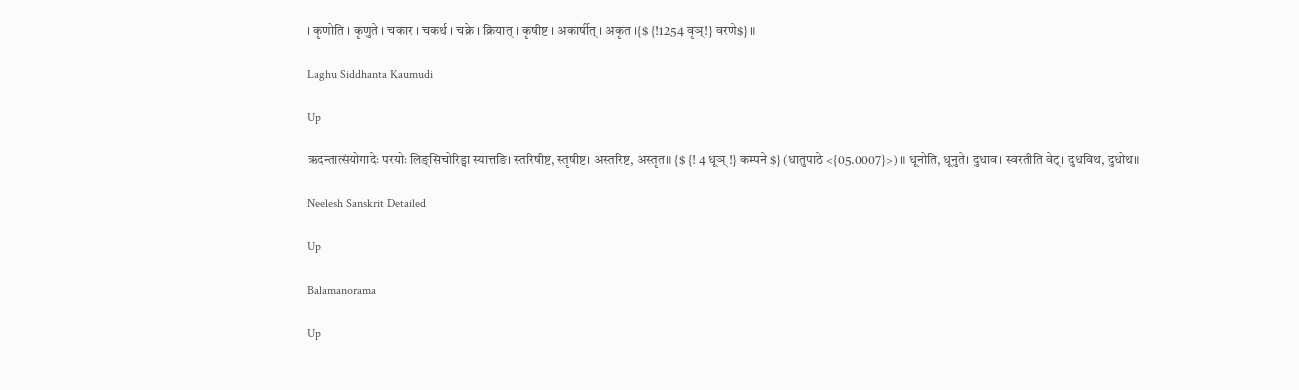। कृणोति । कृणुते । चकार । चकर्थ । चक्रे । क्रियात् । कृषीष्ट । अकार्षीत् । अकृत ।{$ {!1254 वृञ्!} वरणे$} ॥

Laghu Siddhanta Kaumudi

Up

ऋदन्तात्संयोगादेः परयोः लिङ्सिचोरिड्वा स्यात्तङि। स्तरिषीष्ट, स्तृषीष्ट। अस्तरिष्ट, अस्तृत॥ {$ {! 4 धूञ् !} कम्पने $} (धातुपाठे <{05.0007}>) ॥ धूनोति, धूनुते। दुधाव। स्वरतीति वेट्। दुधविथ, दुधोथ॥

Neelesh Sanskrit Detailed

Up

Balamanorama

Up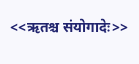<<ऋतश्च संयोगादेः>>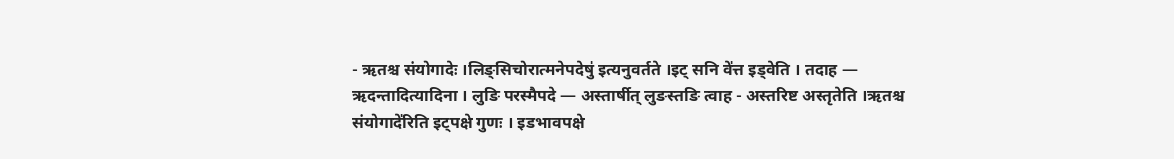- ऋतश्च संयोगादेः ।लिङ्सिचोरात्मनेपदेषु॑ इत्यनुवर्तते ।इट् सनि वे॑त्त इड्वेति । तदाह — ऋदन्तादित्यादिना । लुङि परस्मैपदे — अस्तार्षीत् लुङस्तङि त्वाह - अस्तरिष्ट अस्तृतेति ।ऋतश्च संयोगादे॑रिति इट्पक्षे गुणः । इडभावपक्षे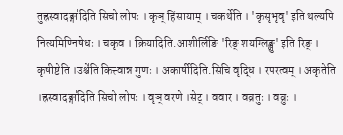तुह्रस्वादङ्गा॑दिति सिचो लोपः । कृञ् हिंसायाम् । चकर्थेति । 'कृसृभृवृ' इति थल्यपि नित्यमिण्निषेधः । चकृव । क्रियादिति.आशीर्लिङि 'रिङ् शयग्लिङ्क्षु' इति रिङ् । कृषीष्टेति ।उश्चे॑ति कित्त्वान्न गुणः । अकार्षीदिति.सिचि वृद्धि । रपरत्वम् । अकृतेति ।ह्रस्वादङ्गा॑दिति सिचो लोपः । वृञ् वरणे ।सेट् । ववार । वव्रतुः । वव्रुः ।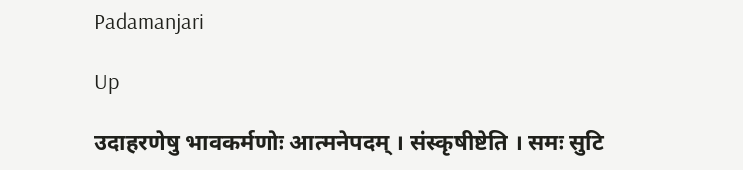Padamanjari

Up

उदाहरणेषु भावकर्मणोः आत्मनेपदम् । संस्कृषीष्टेति । समः सुटि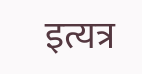इत्यत्र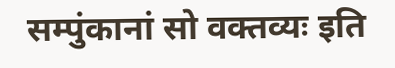सम्पुंकानां सो वक्तव्यः इति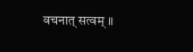वचनात् सत्वम् ॥